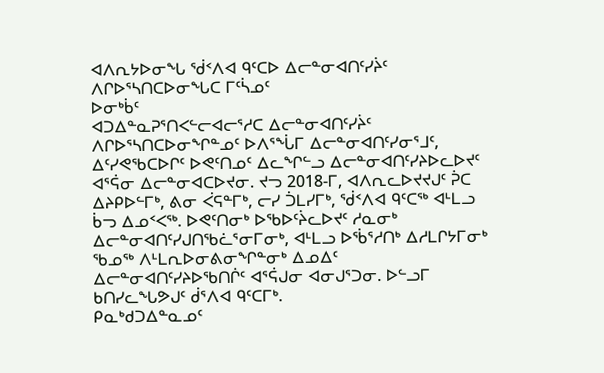ᐊᐱᕆᔭᐅᓂᖓ ᖂᑉᐱᐊ ᑫᑦᑕᐅ ᐃᓕᓐᓂᐊᑎᑦᓯᔩᑦ ᐱᒋᐅᕐᓴᑎᑕᐅᓂᖓᑕ ᒥᑦᓵᓄᑦ
ᐅᓂᒃᑳᑦ
ᐊᑐᐃᓐᓇᕈᕐᑎᐸᓪᓕᐊᓕᕐᓱᑕ ᐃᓕᓐᓂᐊᑎᑦᓯᔩᑦ ᐱᒋᐅᕐᓴᑎᑕᐅᓂᖏᓐᓄᑦ ᐅᐱᕐᖔᒥ ᐃᓕᓐᓂᐊᑎᑦᓯᓂᕐᒧᑦ, ᐃᑦᓯᕙᖃᑕᐅᒋᑦ ᐅᕙᑦᑎᓄᑦ ᐃᓚᖏᓪᓗ ᐃᓕᓐᓂᐊᑎᑦᓯᔨᐅᓚᐅᔪᑦ ᐊᕐᕌᓂ ᐃᓕᓐᓂᐊᑕᐅᔪᓂ. ᔪᓓ 2018-ᒥ, ᐊᐱᕆᓚᐅᔪᔪᒍᑦ ᕉᑕ ᐃᔨᑭᐅᓪᒥᒃ, ᕕᓂ ᐹᕋᓐᒥᒃ, ᓕᓯ ᑑᒪᓯᒥᒃ, ᖂᑉᐱᐊ ᑫᑦᑕᖅ ᐊᒻᒪᓗ ᑳᓓ ᐃᓄᑉᐸᖅ. ᐅᕙᑦᑎᓂᒃ ᐅᖃᐅᑦᔩᓚᐅᔪᑦ ᓱᓇᓂᒃ ᐃᓕᓐᓂᐊᑎᑦᓯᒍᑎᖃᓛᕐᓂᒥᓂᒃ, ᐊᒻᒪᓗ ᐅᖄᕐᓱᑎᒃ ᐃᓱᒪᒋᔭᒥᓂᒃ ᖃᓄᖅ ᐱᒻᒪᕆᐅᓂᕕᓂᖏᓐᓂᒃ ᐃᓄᐃᑦ ᐃᓕᓐᓂᐊᑎᑦᓯᔨᐅᖃᑎᒌᑦ ᐊᕐᕌᒍᓂ ᐊᓂᒍᕐᑐᓂ. ᐅᓪᓗᒥ ᑲᑎᓯᓚᖓᕗᒍᑦ ᑰᕐᐱᐊ ᑫᑦᑕᒥᒃ.
ᑭᓇᒃᑯᑐᐃᓐᓇᓄᑦ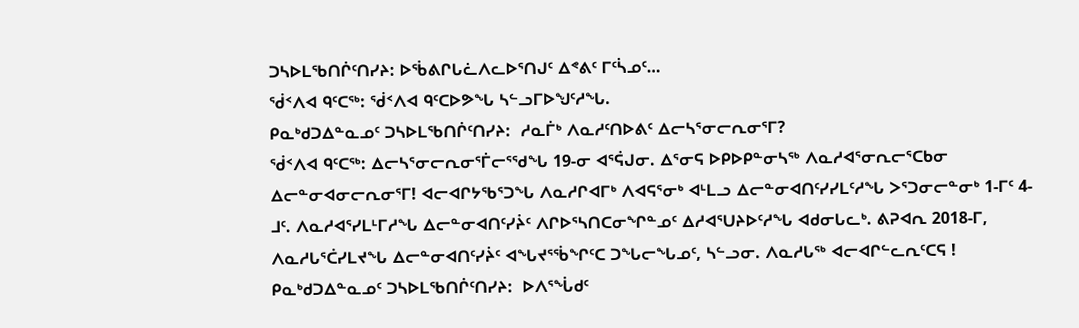ᑐᓴᐅᒪᖃᑎᒌᑦᑎᓯᔨ: ᐅᖄᕕᒋᒐᓛᐱᓚᐅᕐᑎᒍᑦ ᐃᕝᕕᑦ ᒥᑦᓵᓄᑦ…
ᖂᑉᐱᐊ ᑫᑦᑕᖅ: ᖂᑉᐱᐊ ᑫᑦᑕᐅᕗᖓ ᓴᓪᓗᒥᐅᖑᑦᓱᖓ.
ᑭᓇᒃᑯᑐᐃᓐᓇᓄᑦ ᑐᓴᐅᒪᖃᑎᒌᑦᑎᓯᔨ:  ᓱᓇᒦᒃ ᐱᓇᓱᑦᑎᐅᕕᑦ ᐃᓕᓴᕐᓂᓕᕆᓂᕐᒥ?
ᖂᑉᐱᐊ ᑫᑦᑕᖅ: ᐃᓕᓴᕐᓂᓕᕆᓂᕐᒦᓕᕐᖁᖓ 19-ᓂ ᐊᕐᕌᒍᓂ. ᐃᕐᓂᕋ ᐅᑭᐅᑭᓐᓂᓴᖅ ᐱᓇᓱᐊᕐᓂᕆᓕᕐᑕᑲᓂ ᐃᓕᓐᓂᐊᓂᓕᕆᓂᕐᒥ! ᐊᓕᐊᒋᔭᖃᕐᑐᖓ ᐱᓇᓱᒋᐊᒥᒃ ᐱᐊᕋᕐᓂᒃ ᐊᒻᒪᓗ ᐃᓕᓐᓂᐊᑎᑦᓯᓯᒪᑦᓱᖓ ᐳᕐᑐᓂᓕᓐᓂᒃ 1-ᒥᑦ 4-ᒧᑦ. ᐱᓇᓱᐊᕐᓯᒪᒻᒥᓱᖓ ᐃᓕᓐᓂᐊᑎᑦᓯᔩᑦ ᐱᒋᐅᕐᓴᑎᑕᓂᖏᓐᓄᑦ ᐃᓱᐊᕐᑌᔨᐅᑦᓱᖓ ᐊᑯᓂᒐᓚᒃ. ᕕᕈᐊᕆ 2018-ᒥ, ᐱᓇᓱᒐᕐᑖᓯᒪᔪᖓ ᐃᓕᓐᓂᐊᑎᑦᓯᔩᑦ ᐊᖓᔪᕐᖄᖏᑦᑕ ᑐᖓᓕᖓᓄᑦ, ᓴᓪᓗᓂ. ᐱᓇᓱᒐᖅ ᐊᓕᐊᒋᓪᓚᕆᑦᑕᕋ !
ᑭᓇᒃᑯᑐᐃᓐᓇᓄᑦ ᑐᓴᐅᒪᖃᑎᒌᑦᑎᓯᔨ:  ᐅᐱᕐᖔᑯᑦ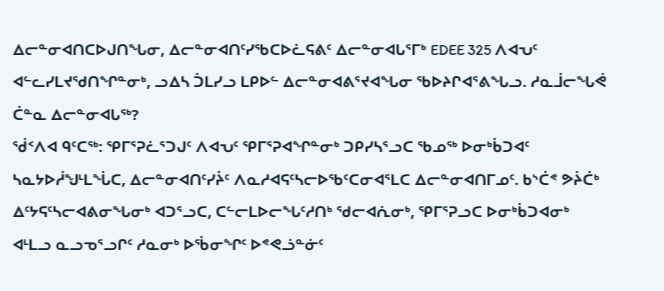ᐃᓕᓐᓂᐊᑎᑕᐅᒍᑎᖓᓂ, ᐃᓕᓐᓂᐊᑎᑦᓯᖃᑕᐅᓛᕋᕕᑦ ᐃᓕᓐᓂᐊᒐᕐᒥᒃ EDEE 325 ᐱᐊᕃᑦ ᐊᓪᓚᓯᒪᔪᖁᑎᖏᓐᓂᒃ, ᓗᐃᓴ ᑑᒪᓯᓗ ᒪᑭᐅᓪ ᐃᓕᓐᓂᐊᕕᕐᔪᐊᖓᓂ ᖃᐅᔨᒋᐊᕐᕕᖓᓗ. ᓱᓇᒨᓕᖓᕚ ᑖᓐᓇ ᐃᓕᓐᓂᐊᒐᖅ?
ᖂᑉᐱᐊ ᑫᑦᑕᖅ: ᕿᒥᕐᕈᓛᕐᑐᒍᑦ ᐱᐊᕃᑦ ᕿᒥᕐᕈᐊᖏᓐᓂᒃ ᑐᑭᓯᓴᕐᓗᑕ ᖃᓄᖅ ᐅᓂᒃᑳᑐᐊᑦ ᓴᓇᔭᐅᓲᖑᒻᒪᖔᑕ, ᐃᓕᓐᓂᐊᑎᑦᓯᔩᑦ ᐱᓇᓱᐊᕋᑦᓴᓕᐅᖃᑦᑕᓂᐊᕐᒪᑕ ᐃᓕᓐᓂᐊᑎᒥᓄᑦ. ᑲᔅᑖᕝ ᕗᔩᑖᒃ ᐃᑦᔭᕋᑦᓴᓕᐊᕕᓂᖓᓂᒃ ᐊᑐᕐᓗᑕ, ᑕᓪᓕᒪᐅᓕᖓᑦᓱᑎᒃ ᖁᓕᐊᕇᓂᒃ, ᕿᒥᕐᕈᓗᑕ ᐅᓂᒃᑳᑐᐊᓂᒃ ᐊᒻᒪᓗ ᓇᓗᓀᕐᓗᒋᑦ ᓱᓇᓂᒃ ᐅᖄᓂᖏᑦ ᐅᕝᕙᓘᓐᓃᑦ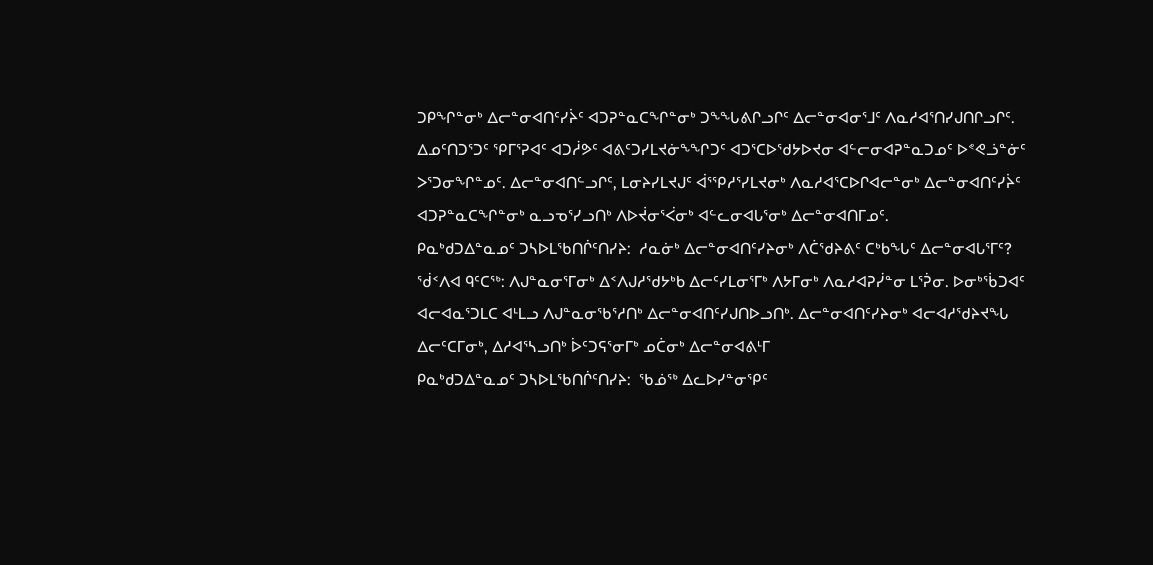ᑐᑭᖏᓐᓂᒃ ᐃᓕᓐᓂᐊᑎᑦᓯᔩᑦ ᐊᑐᕈᓐᓇᑕᖏᓐᓂᒃ ᑐᖕᖓᕕᒋᓗᒋᑦ ᐃᓕᓐᓂᐊᓂᕐᒧᑦ ᐱᓇᓱᐊᕐᑎᓯᒍᑎᒋᓗᒋᑦ. ᐃᓄᑦᑎᑐᕐᑐᑦ ᕿᒥᕐᕈᐊᑦ ᐊᑐᓲᕗᑦ ᐊᕕᑦᑐᓯᒪᔪᓃᖕᖏᑐᑦ ᐊᑐᕐᑕᐅᖁᔭᐅᔪᓂ ᐊᓪᓕᓂᐊᕈᓐᓇᑐᓄᑦ ᐅᕝᕙᓘᓐᓃᑦ ᐳᕐᑐᓂᖏᓐᓄᑦ. ᐃᓕᓐᓂᐊᑎᓪᓗᒋᑦ, ᒪᓂᔨᓯᒪᔪᒍᑦ ᐋᕐᕿᓱᕐᓯᒪᔪᓂᒃ ᐱᓇᓱᐊᕐᑕᐅᒋᐊᓕᓐᓂᒃ ᐃᓕᓐᓂᐊᑎᑦᓯᔩᑦ ᐊᑐᕈᓐᓇᑕᖏᓐᓂᒃ ᓇᓗᓀᕐᓯᓗᑎᒃ ᐱᐅᔫᓂᕐᐹᓂᒃ ᐊᓪᓚᓂᐊᒐᕐᓂᒃ ᐃᓕᓐᓂᐊᑎᒥᓄᑦ.
ᑭᓇᒃᑯᑐᐃᓐᓇᓄᑦ ᑐᓴᐅᒪᖃᑎᒌᑦᑎᓯᔨ:  ᓱᓇᓃᒃ ᐃᓕᓐᓂᐊᑎᑦᓯᔨᓂᒃ ᐱᑖᖁᔨᕕᑦ ᑕᒃᑲᖓᑦ ᐃᓕᓐᓂᐊᒐᕐᒥᑦ?
ᖂᑉᐱᐊ ᑫᑦᑕᖅ: ᐱᒍᓐᓇᓂᕐᒥᓂᒃ ᐃᑉᐱᒍᓱᖁᔭᒃᑲ ᐃᓕᑦᓯᒪᓂᕐᒥᒃ ᐱᔭᒥᓂᒃ ᐱᓇᓱᐊᕈᓰᓐᓂ ᒪᕐᕉᓂ. ᐅᓂᒃᖄᑐᐊᑦ ᐊᓕᐊᓇᕐᑐᒪᑕ ᐊᒻᒪᓗ ᐱᒍᓐᓇᓂᖃᕐᓱᑎᒃ ᐃᓕᓐᓂᐊᑎᑦᓯᒍᑎᐅᓗᑎᒃ. ᐃᓕᓐᓂᐊᑎᑦᓯᔨᓂᒃ ᐊᓕᐊᓱᖁᔨᔪᖓ ᐃᓕᑦᑕᒥᓂᒃ, ᐃᓱᐊᕐᓴᓗᑎᒃ ᐆᑦᑐᕋᕐᓂᒥᒃ ᓄᑖᓂᒃ ᐃᓕᓐᓂᐊᕕᒻᒥ
ᑭᓇᒃᑯᑐᐃᓐᓇᓄᑦ ᑐᓴᐅᒪᖃᑎᒌᑦᑎᓯᔨ:  ᖃᓅᖅ ᐃᓚᐅᓯᓐᓂᕿᑦ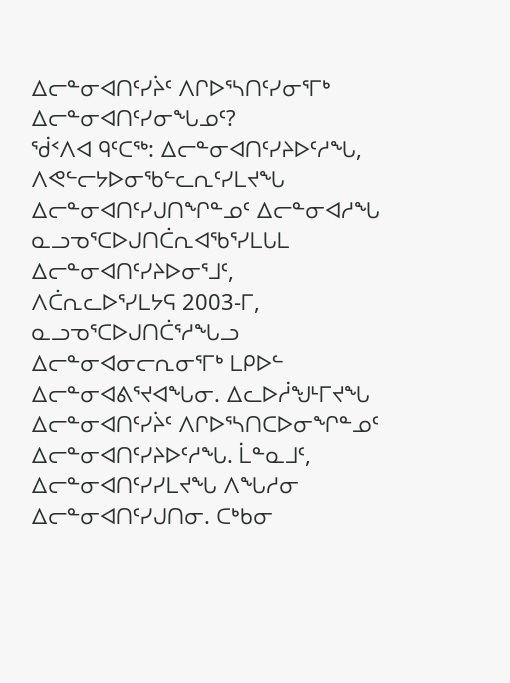ᐃᓕᓐᓂᐊᑎᑦᓯᔩᑦ ᐱᒋᐅᕐᓴᑎᑦᓯᓂᕐᒥᒃ ᐃᓕᓐᓂᐊᑎᑦᓯᓂᖓᓄᑦ?
ᖂᑉᐱᐊ ᑫᑦᑕᖅ: ᐃᓕᓐᓂᐊᑎᑦᓯᔨᐅᑦᓱᖓ, ᐱᕙᓪᓕᔭᐅᓂᖃᓪᓚᕆᑦᓯᒪᔪᖓ ᐃᓕᓐᓂᐊᑎᑦᓯᒍᑎᖏᓐᓄᑦ ᐃᓕᓐᓂᐊᓱᖓ ᓇᓗᓀᕐᑕᐅᒍᑎᑖᕆᐊᖃᕐᓯᒪᒐᒪ ᐃᓕᓐᓂᐊᑎᑦᓯᔨᐅᓂᕐᒧᑦ, ᐱᑖᕆᓚᐅᕐᓯᒪᔭᕋ 2003-ᒥ, ᓇᓗᓀᕐᑕᐅᒍᑎᑖᕐᓱᖓᓗ ᐃᓕᓐᓂᐊᓂᓕᕆᓂᕐᒥᒃ ᒪᑭᐅᓪ ᐃᓕᓐᓂᐊᕕᕐᔪᐊᖓᓂ. ᐃᓚᐅᓲᖑᒻᒥᔪᖓ ᐃᓕᓐᓂᐊᑎᑦᓯᔩᑦ ᐱᒋᐅᕐᓴᑎᑕᐅᓂᖏᓐᓄᑦ ᐃᓕᓐᓂᐊᑎᑦᓯᔨᐅᑦᓱᖓ. ᒫᓐᓇᒧᑦ, ᐃᓕᓐᓂᐊᑎᑦᓯᓯᒪᔪᖓ ᐱᖓᓱᓂ ᐃᓕᓐᓂᐊᑎᑦᓯᒍᑎᓂ. ᑕᒃᑲᓂ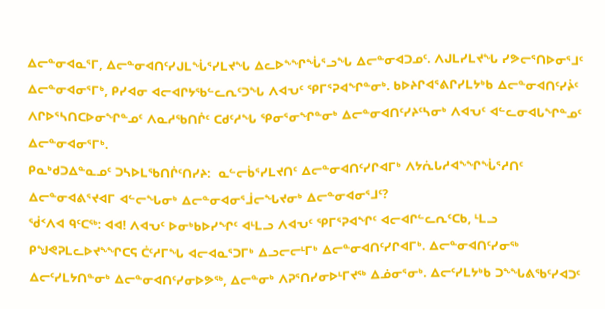ᐃᓕᓐᓂᐊᓇᕐᒥ, ᐃᓕᓐᓂᐊᑎᑦᓯᒍᒪᖔᕐᓯᒪᔪᖓ ᐃᓚᐅᖕᖏᖔᕐᓗᖓ ᐃᓕᓐᓂᐊᑐᓄᑦ. ᐱᒍᒪᓯᒪᔪᖓ ᓯᕗᓕᕐᑎᐅᓂᕐᒧᑦ ᐃᓕᓐᓂᐊᓂᕐᒥᒃ, ᑭᓯᐊᓂ ᐊᓕᐊᒋᔭᖃᓪᓚᕆᑦᑐᖓ ᐱᐊᕃᑦ ᕿᒥᕐᕈᐊᖏᓐᓂᒃ. ᑲᐅᔨᒋᐊᕐᕕᒋᓯᒪᔭᒃᑲ ᐃᓕᓐᓂᐊᑎᑦᓯᔩᑦ ᐱᒋᐅᕐᓴᑎᑕᐅᓂᖏᓐᓄᑦ ᐱᓇᓱᖃᑎᒌᑦ ᑕᑯᑦᓱᖓ ᕿᓂᕐᓂᖏᓐᓂᒃ ᐃᓕᓐᓂᐊᑎᑦᓯᔨᑦᓴᓂᒃ ᐱᐊᕃᑦ ᐊᓪᓚᓂᐊᒐᖏᓐᓄᑦ ᐃᓕᓐᓂᐊᓂᕐᒥᒃ.
ᑭᓇᒃᑯᑐᐃᓐᓇᓄᑦ ᑐᓴᐅᒪᖃᑎᒌᑦᑎᓯᔨ:  ᓇᓪᓕᑳᕐᓯᒪᔪᑎᑦ ᐃᓕᓐᓂᐊᑎᑦᓯᒋᐊᒥᒃ ᐱᔭᕇᒐᓱᐊᖕᖏᖔᕐᓱᑎᑦ ᐃᓕᓐᓂᐊᕕᕐᔪᐊᒥ ᐊᓪᓕᖓᓂᒃ ᐃᓕᓐᓂᐊᓂᕐᒨᓕᖓᔪᓂᒃ ᐃᓕᓐᓂᐊᓂᕐᒧᑦ?
ᖂᑉᐱᐊ ᑫᑦᑕᖅ: ᐊᐊ! ᐱᐊᕃᑦ ᐅᓂᒃᑲᐅᓯᖏᑦ ᐊᒻᒪᓗ ᐱᐊᕃᑦ ᕿᒥᕐᕈᐊᖏᑦ ᐊᓕᐊᒋᓪᓚᕆᑦᑕᑲ, ᒻᒪᓗ ᑭᖑᕙᕈᒪᓚᐅᔪᖕᖏᑕᕋ ᑖᑦᓱᒥᖓ ᐊᓕᐊᓇᕐᑐᒥᒃ ᐃᓗᓕᓕᒻᒥᒃ ᐃᓕᓐᓂᐊᑎᑦᓯᒋᐊᒥᒃ. ᐃᓕᓐᓂᐊᑎᑦᓯᓂᖅ ᐃᓕᑦᓯᒪᔭᑎᓐᓂᒃ ᐃᓕᓐᓂᐊᑎᑦᓯᓂᐅᕗᖅ, ᐃᓕᓐᓂᒃ ᐱᕈᕐᑎᓯᓂᐅᒻᒥᔪᖅ ᐃᓅᓂᕐᓂᒃ. ᐃᓕᑦᓯᒪᔭᒃᑲ ᑐᖕᖓᕕᖃᑦᓯᐊᑐᑦ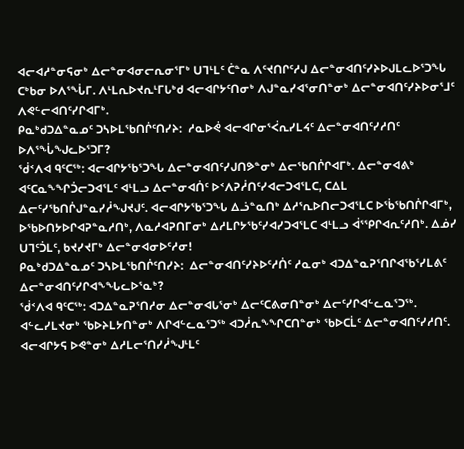ᐊᓕᐊᓱᓐᓂᕋᓂᒃ ᐃᓕᓐᓂᐊᓂᓕᕆᓂᕐᒥᒃ ᑌᒣᒻᒪᑦ ᑖᓐᓇ ᐱᑦᔪᑎᒋᑦᓱᒍ ᐃᓕᓐᓂᐊᑎᑦᓯᔨᐅᒍᒪᓚᐅᕐᑐᖓ ᑕᒃᑲᓂ ᐅᐱᕐᖔᒥ. ᐱᒻᒪᕆᐅᔪᕆᒻᒥᒐᒃᑯ ᐊᓕᐊᒋᔭᑦᑎᓂᒃ ᐱᒍᓐᓇᓯᐊᕐᓂᑎᓐᓂᒃ ᐃᓕᓐᓂᐊᑎᑦᓯᔨᐅᓂᕐᒧᑦ ᐱᕙᓪᓕᐊᑎᑦᓯᒋᐊᒥᒃ.
ᑭᓇᒃᑯᑐᐃᓐᓇᓄᑦ ᑐᓴᐅᒪᖃᑎᒌᑦᑎᓯᔨ:  ᓱᓇᐅᕚ ᐊᓕᐊᒋᓂᕐᐹᕆᓯᒪᔦᑦ ᐃᓕᓐᓂᐊᑎᑦᓯᓱᑎᑦ ᐅᐱᕐᖔᖑᓚᐅᕐᑐᒥ?
ᖂᑉᐱᐊ ᑫᑦᑕᖅ: ᐊᓕᐊᒋᔭᖃᕐᑐᖓ ᐃᓕᓐᓂᐊᑎᑦᓯᒍᑎᕗᓐᓂᒃ ᐃᓕᖃᑎᒌᒋᐊᒥᒃ. ᐃᓕᓐᓂᐊᕕᒃ ᐊᑦᑕᓇᖕᖏᑑᓕᑐᐊᕐᒪᑦ ᐊᒻᒪᓗ ᐃᓕᓐᓂᐊᑏᑦ ᐅᑉᐱᕈᓲᑎᑦᓯᐊᓕᑐᐊᕐᒪᑕ, ᑕᐃᒪ ᐃᓕᑦᓯᖃᑎᒌᒍᓐᓇᓯᓲᖑᔪᒍᑦ. ᐊᓕᐊᒋᔭᖃᕐᑐᖓ ᐃᓘᓐᓇᑎᒃ ᐃᓱᕐᕆᐅᑎᓕᑐᐊᕐᒪᑕ ᐅᖄᖃᑎᒌᒋᐊᒥᒃ, ᐅᖃᐅᑎᔭᐅᒋᐊᕈᓐᓇᓱᑎᒃ, ᐱᓇᓱᐊᕈᑎᒥᓂᒃ ᐃᓱᒪᒋᔭᖃᑦᓯᐊᓯᑐᐊᕐᒪᑕ ᐊᒻᒪᓗ ᐋᕐᕿᒋᐊᕆᑦᓱᑎᒃ. ᐃᓅᓯ ᑌᒣᑦᑑᒪᑦ, ᑲᔪᓯᔪᒥᒃ ᐃᓕᓐᓂᐊᓂᐅᑦᓱᓂ!
ᑭᓇᒃᑯᑐᐃᓐᓇᓄᑦ ᑐᓴᐅᒪᖃᑎᒌᑦᑎᓯᔨ:  ᐃᓕᓐᓂᐊᑎᑦᓯᔨᐅᑦᓱᑏᑦ ᓱᓇᓂᒃ ᐊᑐᐃᓐᓇᕈᕐᑎᒋᐊᖃᕐᓯᒪᕕᑦ ᐃᓕᓐᓂᐊᑎᑦᓯᒋᐊᖕᖓᓚᐅᕐᓇᒃ?
ᖂᑉᐱᐊ ᑫᑦᑕᖅ: ᐊᑐᐃᓐᓇᕈᕐᑎᓱᓂ ᐃᓕᓐᓂᐊᒐᕐᓂᒃ ᐃᓕᑦᑕᕕᓂᑎᓐᓂᒃ ᐃᓕᑦᓯᒋᐊᓪᓚᓇᕐᑐᖅ. ᐊᓪᓚᓯᒪᔪᓂᒃ ᖃᐅᔨᒪᔭᑎᓐᓂᒃ ᐱᒋᐊᓪᓚᓇᕐᑐᖅ ᐊᑐᓲᕆᖕᖏᑕᑎᓐᓂᒃ ᖃᐅᑕᒫᑦ ᐃᓕᓐᓂᐊᑎᑦᓯᓱᑎᑦ. ᐊᓕᐊᒋᔭᕋ ᐅᕙᓐᓂᒃ ᐃᓱᒪᓕᕐᑎᓯᓲᖑᒻᒪᑦ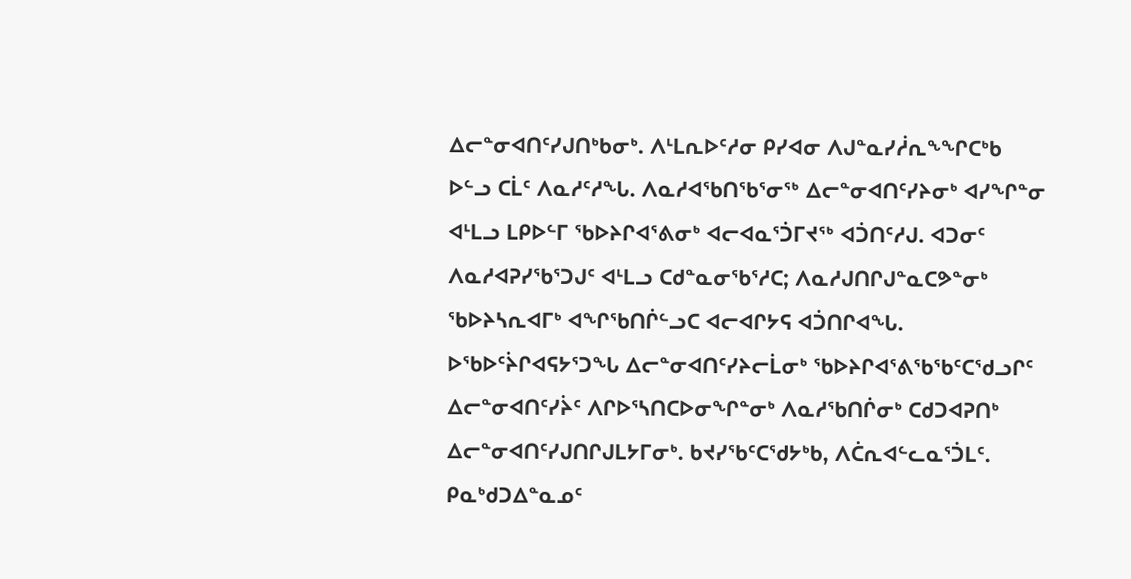ᐃᓕᓐᓂᐊᑎᑦᓯᒍᑎᒃᑲᓂᒃ. ᐱᒻᒪᕆᐅᑦᓱᓂ ᑭᓯᐊᓂ ᐱᒍᓐᓇᓯᓲᕆᖕᖏᑕᒃᑲ ᐅᓪᓗ ᑕᒫᑦ ᐱᓇᓱᑦᓱᖓ. ᐱᓇᓱᐊᖃᑎᖃᕐᓂᖅ ᐃᓕᓐᓂᐊᑎᑦᓯᔨᓂᒃ ᐊᓯᖏᓐᓂ ᐊᒻᒪᓗ ᒪᑭᐅᓪᒥ ᖃᐅᔨᒋᐊᕐᕕᓂᒃ ᐊᓕᐊᓇᕐᑑᒥᔪᖅ ᐊᑑᑎᑦᓱᒍ. ᐊᑐᓂᑦ ᐱᓇᓱᐊᕈᓯᖃᕐᑐᒍᑦ ᐊᒻᒪᓗ ᑕᑯᓐᓇᓂᖃᕐᓱᑕ; ᐱᓇᓱᒍᑎᒋᒍᓐᓇᑕᕗᓐᓂᒃ ᖃᐅᔨᓴᕆᐊᒥᒃ ᐊᖏᖃᑎᒌᓪᓗᑕ ᐊᓕᐊᒋᔭᕋ ᐊᑑᑎᒋᐊᖓ. ᐅᖃᐅᑦᔩᒋᐊᕋᔭᕐᑐᖓ ᐃᓕᓐᓂᐊᑎᑦᓯᔨᓕᒫᓂᒃ ᖃᐅᔨᒋᐊᕐᕕᖃᖃᑦᑕᖁᓗᒋᑦ ᐃᓕᓐᓂᐊᑎᑦᓯᔩᑦ ᐱᒋᐅᕐᓴᑎᑕᐅᓂᖏᓐᓂᒃ ᐱᓇᓱᖃᑎᒌᓂᒃ ᑕᑯᑐᐊᕈᑎᒃ ᐃᓕᓐᓂᐊᑎᑦᓯᒍᑎᒋᒍᒪᔭᒥᓂᒃ. ᑲᔪᓯᖃᑦᑕᖁᔭᒃᑲ, ᐱᑖᕆᐊᓪᓚᓇᕐᑑᒪᑦ.
ᑭᓇᒃᑯᑐᐃᓐᓇᓄᑦ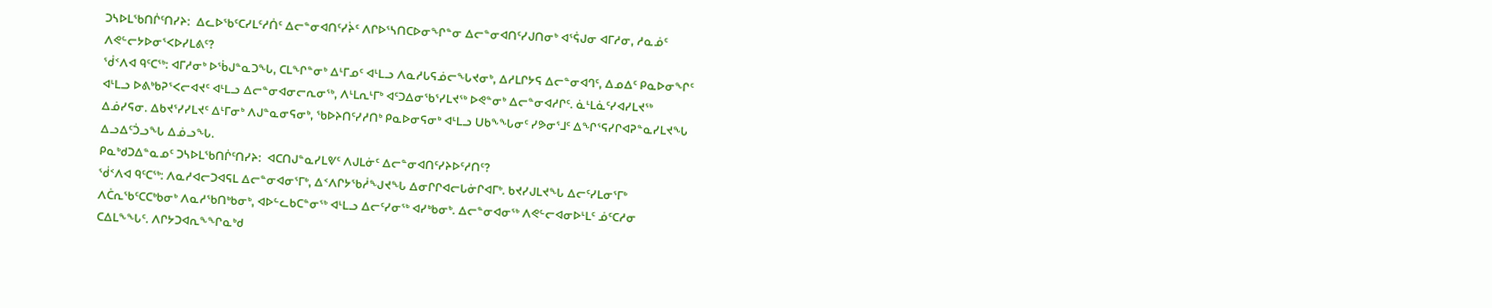ᑐᓴᐅᒪᖃᑎᒌᑦᑎᓯᔨ:  ᐃᓚᐅᖃᑦᑕᓯᒪᑦᓱᑏᑦ ᐃᓕᓐᓂᐊᑎᑦᓯᔩᑦ ᐱᒋᐅᕐᓴᑎᑕᐅᓂᖏᓐᓂ ᐃᓕᓐᓂᐊᑎᑦᓯᒍᑎᓂᒃ ᐊᕐᕌᒍᓂ ᐊᒥᓱᓂ, ᓱᓇᓅᑦ ᐱᕙᓪᓕᔭᐅᓂᕐᐸᐅᓯᒪᕕᑦ?
ᖂᑉᐱᐊ ᑫᑦᑕᖅ: ᐊᒥᓱᓂᒃ ᐅᖄᒍᓐᓇᑐᖓ, ᑕᒪᖏᓐᓂᒃ ᐃᒻᒥᓄᑦ ᐊᒻᒪᓗ ᐱᓇᓱᒐᕋᓅᓕᖓᔪᓂᒃ, ᐃᓱᒪᒋᔭᕋ ᐃᓕᓐᓂᐊᒉᑦ, ᐃᓄᐃᑦ ᑭᓇᐅᓂᖏᑦ ᐊᒻᒪᓗ ᐅᕕᒃᑲᕈᕐᐸᓕᐊᔪᑦ ᐊᒻᒪᓗ ᐃᓕᓐᓂᐊᓂᓕᕆᓂᖅ, ᐱᒻᒪᕆᒻᒥᒃ ᐊᑦᑐᐃᓂᖃᕐᓯᒪᔪᖅ ᐅᕙᓐᓂᒃ ᐃᓕᓐᓂᐊᓱᒋᑦ. ᓈᒻᒪᓈᑦᓯᐊᓯᒪᔪᖅ ᐃᓅᓯᕋᓂ. ᐃᑲᔪᕐᓯᓯᒪᔪᑦ ᐃᒻᒥᓂᒃ ᐱᒍᓐᓇᓂᕋᓂᒃ, ᖃᐅᔨᑎᑦᓯᓱᑎᒃ ᑭᓇᐅᓂᕋᓂᒃ ᐊᒻᒪᓗ ᑌᑲᖕᖓᓂᑦ ᓯᕗᓂᕐᒧᑦ ᐃᖏᕐᕋᓯᒋᐊᕈᓐᓇᓯᒪᔪᖓ ᐃᓗᐃᑦᑑᓗᖓ ᐃᓅᓗᖓ.
ᑭᓇᒃᑯᑐᐃᓐᓇᓄᑦ ᑐᓴᐅᒪᖃᑎᒌᑦᑎᓯᔨ:  ᐊᑕᑎᒍᓐᓇᓯᒪᕓᑦ ᐱᒍᒪᓃᑦ ᐃᓕᓐᓂᐊᑎᑦᓯᔨᐅᑦᓱᑎᑦ?
ᖂᑉᐱᐊ ᑫᑦᑕᖅ: ᐱᓇᓱᐊᓕᑐᐊᕋᒪ ᐃᓕᓐᓂᐊᓂᕐᒥᒃ, ᐃᑉᐱᒋᔭᖃᓲᖑᔪᖓ ᐃᓂᒋᒋᐊᓕᒐᓃᒋᐊᒥᒃ. ᑲᔪᓯᒍᒪᔪᖓ ᐃᓕᑦᓯᒪᓂᕐᒥᒃ ᐱᑖᕆᖃᑦᑕᑕᒃᑲᓂᒃ ᐱᓇᓱᖃᑎᒃᑲᓂᒃ, ᐊᐅᓪᓚᑲᑕᓐᓂᖅ ᐊᒻᒪᓗ ᐃᓕᑦᓯᓂᖅ ᐊᓯᒃᑲᓂᒃ. ᐃᓕᓐᓂᐊᓂᖅ ᐱᕙᓪᓕᐊᓂᐅᒻᒪᑦ ᓅᑦᑕᓱᓂ ᑕᐃᒪᖕᖓᑦ. ᐱᒋᔭᑐᐊᕆᖕᖏᓇᒃᑯ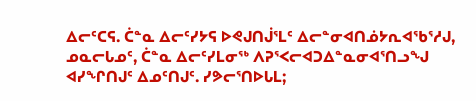ᐃᓕᑦᑕᕋ. ᑖᓐᓇ ᐃᓕᑦᓯᔭᕋ ᐅᕙᒍᑎᒎᕐᒪᑦ ᐃᓕᓐᓂᐊᑎᓅᔭᕆᐊᖃᕐᓱᒍ, ᓄᓇᓕᒐᓄᑦ, ᑖᓐᓇ ᐃᓕᑦᓯᒪᓂᖅ ᐱᕈᕐᐸᓕᐊᑐᐃᓐᓇᓂᐊᕐᑎᓗᖑ ᐊᓯᖏᑎᒍᑦ ᐃᓄᑦᑎᒍᑦ. ᓯᕗᓕᕐᑎᐅᒐᒪ;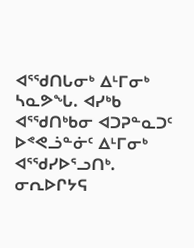ᐊᕐᖁᑎᒐᓂᒃ ᐃᒻᒥᓂᒃ ᓴᓇᕗᖓ. ᐊᓯᒃᑲ ᐊᕐᖁᑎᒃᑲᓂ ᐊᑐᕈᓐᓇᑐᑦ ᐅᕝᕙᓘᓐᓃᑦ ᐃᒻᒥᓂᒃ ᐊᕐᖁᓯᐅᕐᓗᑎᒃ. ᓂᕆᐅᒋᔭᕋ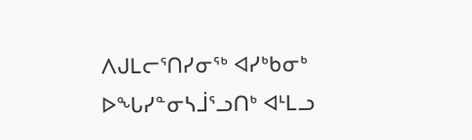ᐱᒍᒪᓕᕐᑎᓯᓂᖅ ᐊᓯᒃᑲᓂᒃ ᐅᖓᓯᓐᓂᓴᒨᕐᓗᑎᒃ ᐊᒻᒪᓗ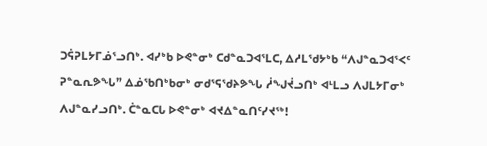ᑐᕌᕈᒪᔭᒥᓅᕐᓗᑎᒃ. ᐊᓯᒃᑲ ᐅᕙᓐᓂᒃ ᑕᑯᓐᓇᑐᐊᕐᒪᑕ, ᐃᓱᒪᖁᔭᒃᑲ “ᐱᒍᓐᓇᑐᐊᕐᐸᑦ ᕈᓐᓇᕆᕗᖓ” ᐃᓅᖃᑎᒃᑲᓂᒃ ᓂᑯᕐᕋᖁᔨᕗᖓ ᓲᖑᔫᓗᑎᒃ ᐊᒻᒪᓗ ᐱᒍᒪᔭᒥᓂᒃ ᐱᒍᓐᓇᓯᓗᑎᒃ. ᑖᓐᓇᑕᒐ ᐅᕙᓐᓂᒃ ᐊᔪᐃᓐᓇᑎᑦᓯᔪᖅ!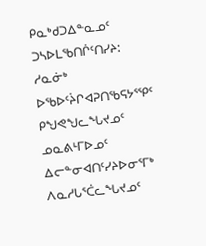ᑭᓇᒃᑯᑐᐃᓐᓇᓄᑦ ᑐᓴᐅᒪᖃᑎᒌᑦᑎᓯᔨ:  ᓱᓇᓃᒃ ᐅᖃᐅᑦᔩᒋᐊᕈᑎᖃᕋᔭᕐᕿᑦ ᑭᖑᕙᖑᓚᖓᔪᓄᑦ ᓄᓇᕕᒻᒥᐅᓄᑦ ᐃᓕᓐᓂᐊᑎᑦᓯᔨᐅᓂᕐᒥᒃ ᐱᓇᓱᒐᕐᑖᓚᖓᔪᓄᑦ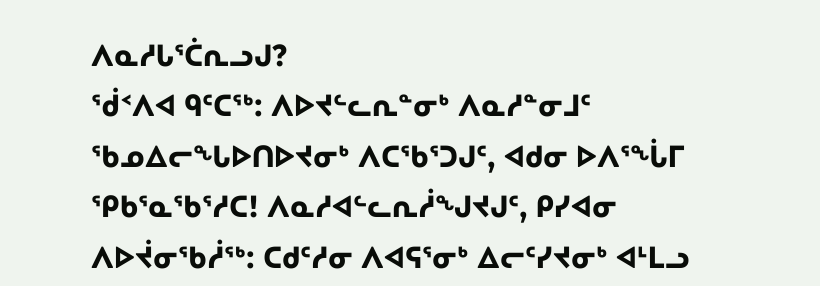ᐱᓇᓱᒐᕐᑖᕆᓗᒍ?
ᖂᑉᐱᐊ ᑫᑦᑕᖅ: ᐱᐅᔪᓪᓚᕆᓐᓂᒃ ᐱᓇᓱᓐᓂᒧᑦ ᖃᓄᐃᓕᖓᐅᑎᐅᔪᓂᒃ ᐱᑕᖃᕐᑐᒍᑦ, ᐊᑯᓂ ᐅᐱᕐᖔᒥ ᕿᑲᕐᓇᖃᕐᓱᑕ! ᐱᓇᓱᐊᓪᓚᕆᓲᖑᔪᒍᑦ, ᑭᓯᐊᓂ ᐱᐅᔫᓂᖃᓲᖅ: ᑕᑯᑦᓱᓂ ᐱᐊᕋᕐᓂᒃ ᐃᓕᑦᓯᔪᓂᒃ ᐊᒻᒪᓗ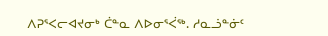ᐱᕈᕐᐸᓕᐊᔪᓂᒃ ᑖᓐᓇ ᐱᐅᓂᕐᐹᖅ. ᓱᓇᓘᓐᓃᑦ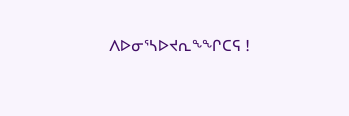ᐱᐅᓂᕐᓴᐅᔪᕆᖕᖏᑕᕋ !